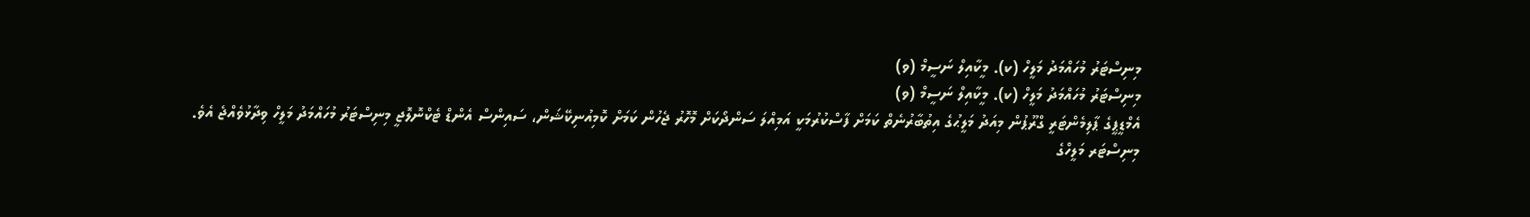މިނިސްޓަރު މުހައްމަދު މަލީހް (ކ). މީކާއިލް ނަސީމް (ވ)
މިނިސްޓަރު މުހައްމަދު މަލީހް (ކ). މީކާއިލް ނަސީމް (ވ)
އެމްޑީޕީގެ ޕާލިމެންޓަރީ ގްރޫޕުން މިއަދު މަލީޙުގެ އިތުބާރުނެތް ކަމަށް ފާސްކުރުމަކީ އަމިއްލަ ސަންދޯކަށް މޮހޮރު ޖެހުން ކަމަށް ކޮމިއުނިކޭޝަން، ސައިންސް އެންޑް ޓެކްނޮލޮޖީ މިނިސްޓަރު މުހައްމަދު މަލީހް ވިދާޅުވެއްޖެ އެވެ.
މިނިސްޓަރ މަލީހްގެ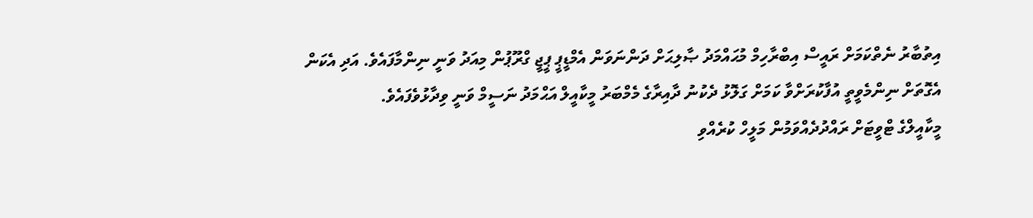އިތުބާރު ނެތްކަމަށް ރައީސް އިބްރާހިމް މުޙައްމަދު ޞާލިޙަށް ދަންނަވަން އެމްޑީޕީ ޕީޖީ ގްރޫޕުން މިއަދު ވަނީ ނިންމާފައެވެ. އަދި އެކަން އެގޮތަށް ނިންމެވީތީ އުފާކުރަށްވާ ކަމަށް ގަލޮޅު ދެކުނު ދާއިރާގެ މެމްބަރު މީކާއީލް އަޙްމަދު ނަސީމް ވަނީ ވިދާޅުވެފައެވެ.
މީކާއީލްގެ ޓްވީޓަށް ރައްދުދެއްވަމުން މަލީހް ކުރެއްވި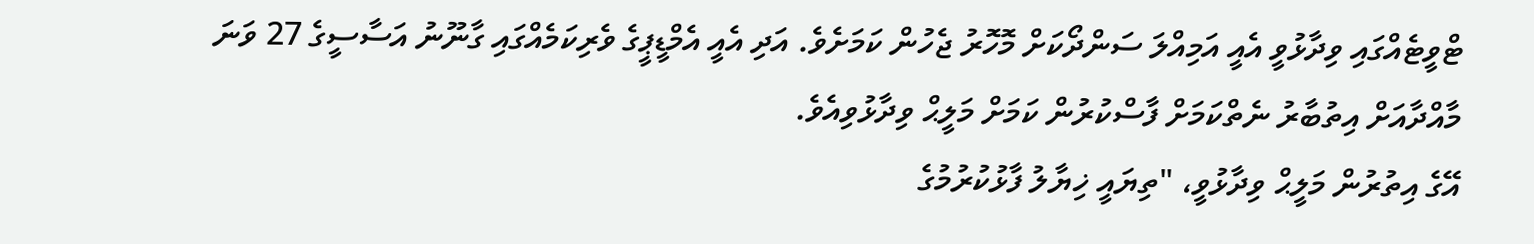ޓްވީޓެއްގައި ވިދާޅުވީ އެއީ އަމިއްލަ ސަންދޯކަށް މޮހޮރު ޖެހުން ކަމަށެވެ. އަދި އެއީ އެމްޑީޕީގެ ވެރިކަމެއްގައި ގާނޫނު އަސާސީގެ 27 ވަނަ މާއްދާއަށް އިތުބާރު ނެތްކަމަށް ފާސްކުރުން ކަމަށް މަލީޙް ވިދާޅުވިއެވެ.
އޭގެ އިތުރުން މަލީޙް ވިދާޅުވީ، "ތިޔައީ ޚިޔާލު ފާޅުކުރުމުގެ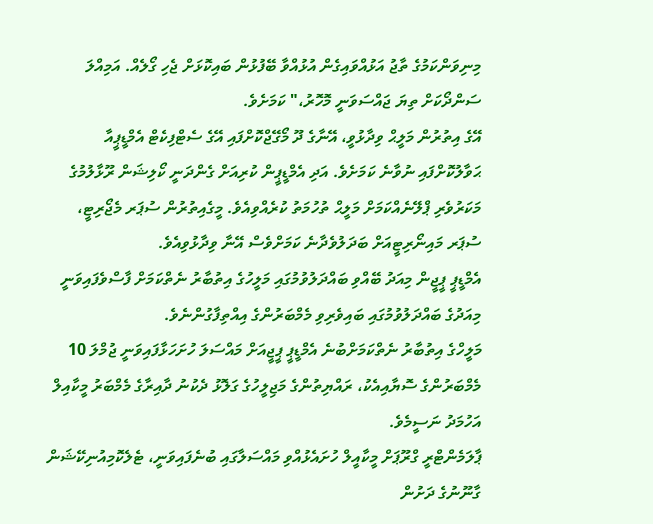މިނިވަންކަމުގެ ތާޖު އަޅުއްވައިގެން އުޅުއްވާ ބޭފުޅުން ބައިކޮޅަށް ޖެހި ގޯލެއް. އަމިއްލަ ސަންދޯކަށް ތިޔަ ޖައްސަވަނީ މޮހޮރު،" ކަމަށެވެ.
އޭގެ އިތުރުން މަލީޙް ވިދާޅުވީ، އޭނާގެ ދޫ މޯގޭޖްކޮށްފައި އޭގެ ސެޓްފިކެޓް އެމްޑީޕީއާ ޙަވާލުކޮށްފައި ނުވާނެ ކަމަށެވެ. އަދި އެމްޑީޕީން ކުރިއަށް ގެންދަނީ ކޯލިޝަން ރޫޅާލުމުގެ މަކަރުވެރި ޕްލޭނެއްކަމަށް މަލީޙް ތުހުމަތު ކުރެއްވިއެވެ. މީގެއިތުރުން ސުޕަރ މެޖޯރިޓީ، ސުޕަރ މައިނޯރިޓީއަށް ބަދަލުވެދާނެ ކަމަށްވެސް އޭނާ ވިދާޅުވިއެވެ.
އެމްޑީޕީ ޕީޖީން މިއަދު ބޭއްވި ބައްދަލުވުމުގައި މަލީހުގެ އިތުބާރު ނެތްކަމަށް ފާސްވެފައިވަނީ މިއަދުގެ ބައްދަލުވުމުގައި ބައިވެރިވި މެމްބަރުންގެ އިއްތިފާގުންނެވެ.
މަލީހްގެ އިތުބާރު ނެތްކަމަށްބުނެ އެމްޑީޕީ ޕީޖީއަށް މައްސަލަ ހުށަހަޅާފައިވަނީ ޖުމްލަ 10 މެމްބަރުންގެ ސޮޔާއިއެކު، ރައްޔިތުންގެ މަޖިލީހުގެ ގަލޮޅު ދެކުނު ދާއިރާގެ މެމްބަރު މީކާއިލް އަހުމަދު ނަސީމެވެ.
ޕާލަމެންޓްރީ ގްރޫޕަށް މީކާއީލް ހުށައެޅުއްވި މައްސަލާގައި ބުނެފައިވަނީ، ޓެލެކޮމިއުނިކޭޝަން ގާނޫނުގެ ދަށުން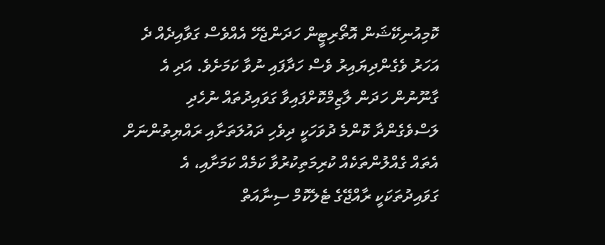ކޮމިއުނިކޭޝަން އޮތޯރިޓީން ހަދަންޖެހޭ އެއްވެސް ގަވާއިދެއް ދެ އަހަރު ވެގެންދިޔައިރު ވެސް ހަދާފައި ނުވާ ކަމަށެވެ. އަދި އެ ގާނޫނުން ހަދަން ލާޒިމްކޮށްފައިވާ ގަވައިދުތައް ނުހެދި ލަސްވެގެންދާ ކޮންމެ ދުވަހަކީ ދިވެހި ދައުލަތަށާއި ރައްޔިތުންނަށް އެތައް ގެއްލުންތަކެއް ކުރިމަތިކުރުވާ ކަމެއް ކަމަށާއި، އެ ގަވައިދުތަކަކީ ރާއްޖޭގެ ޓެލެކޮމް ސިނާއަތް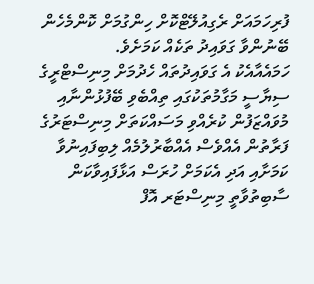ފުރިހަމައަށް ރެގިއުލޭޓްކޮށް ހިންގުމަށް ކޮންމެހެން ބޭނުންވާ ގަވައިދު ތަކެއް ކަމަށެވެ.
ހަމައެއާއެކު އެ ގަވައިދުތައް ހެދުމަށް މިނިސްޓްރީގެ ސިޔާސީ މަގާމުތަކުގައި ތިއްބެވި ބޭފުޅުންނާއި މުވައްޒަފުން ކުރެއްވި މަސައްކަތަށް މިނިސްޓަރުގެ ފަރާތުން އެއްވެސް އެއްބާރުލުމެއް ލިބިފައިނުވާ ކަމަށާއި އަދި އެކަމަށް ހުރަސް އަޅާފައިވާކަން ސާބިތުވާތީ މިނިސްޓަރ އޮފް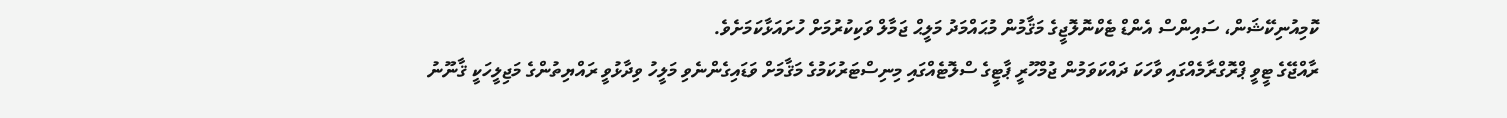ކޮމިއުނިކޭޝަން، ސައިންސް އެންޑް ޓެކްނޮލޮޖީގެ މަޤާމުން މުޙައްމަދު މަލީޙް ޖަމާލް ވަކިކުރުމަށް ހުށައަޅާކަމަށެވެ.
ރާއްޖޭގެ ޓީވީ ޕްރޮގްރާމެއްގައި ވާހަކަ ދައްކަވަމުން ޖުމްހޫރީ ޕާޓީގެ ސްލޮޓެއްގައި މިނިސްޓަރުކަމުގެ މަޤާމަށް ވަޑައިގެންނެވި މަލީހު ވިދާޅުވީ ރައްޔިތުންގެ މަޖިލީހަކީ ޤާނޫނު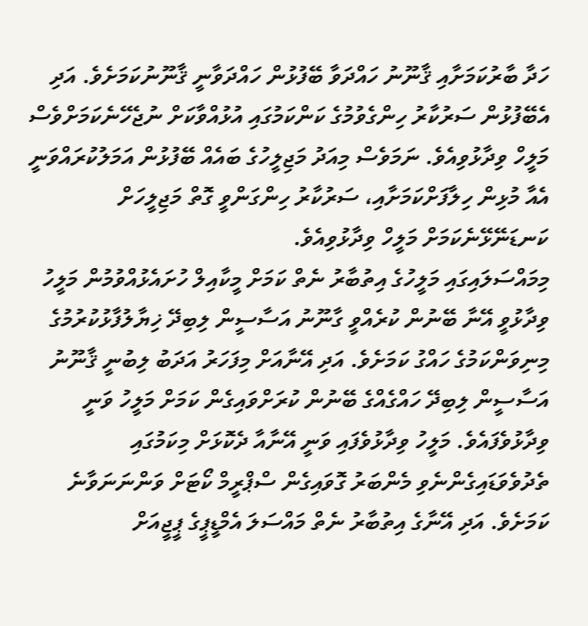ހަދާ ބާރުކަމަށާއި ޤާނޫނު ހައްދަވާ ބޭފުޅުން ހައްދަވާނީ ޤާނޫނުކަމަށެވެ. އަދި އެބޭފުޅުން ސަރުކާރު ހިންގެވުމުގެ ކަންކަމުގައި އުޅުއްވާކަށް ނުޖެހޭނެކަމަށްވެސް މަލީހް ވިދާޅުވިއެވެ. ނަމަވެސް މިއަދު މަޖިލީހުގެ ބައެއް ބޭފުޅުން އަމަލުކުރައްވަނީ އެއާ މުޅިން ހިލާފަށްކަމަށާއި، ސަރުކާރު ހިންގަންވީ ގޮތް މަޖިލީހަށް ކަނޑަނޭޅޭނެކަމަށް މަލީހް ވިދާޅުވިއެވެ.
މިމައްސަލައިގައި މަލީހުގެ އިތުބާރު ނެތް ކަމަށް މީކާއިލް ހުށައެޅުއްވުމުން މަލީހު ވިދާޅުވީ އޭނާ ބޭނުން ކުރެއްވީ ގާނޫނު އަސާސީން ލިބިދޭ ޚިޔާލުފާޅުކުރުމުގެ މިނިވަންކަމުގެ ހައްގު ކަމަށެވެ. އަދި އޭނާއަށް މިފަހަރު އަދަބު ލިބުނީ ޤާނޫނު އަސާސީން ލިބިދޭ ހައްގެއްގެ ބޭނުން ކުރަށްވައިގެން ކަމަށް މަލީހު ވަނީ ވިދާޅުވެފައެވެ. މަލީހު ވިދާޅުވެފައި ވަނީ އޭނާއާ ދެކޮޅަށް މިކަމުގައި ތެދުވެވަޑައިގެންނެވި މެންބަރު ގޮވައިގެން ސްޕްރީމް ކޯޓަށް ވަންނަނަވާނެ ކަމަށެވެ. އަދި އޭނާގެ އިތުބާރު ނެތް މައްސަލަ އެމްޑީޕީގެ ޕީޖީއަށް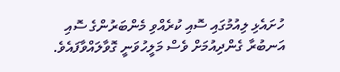ހުށައެޅި ލިއުމުގައި ސޮއި ކުރެއްވި މެންބަރުންގެ ސޮއި އަނބުރާ ގެންދިއުމަށް ވެސް މަލީހުވަނީ ގޮވާލައްވާފައެވެ.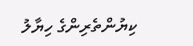ކިޔުންތެރިންގެ ހިޔާލު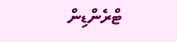ޓްރެންޑިން